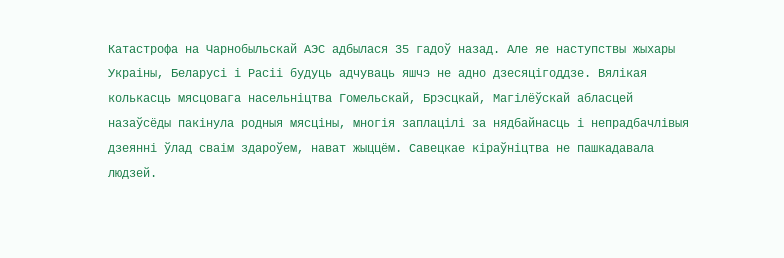Катастрофа на Чарнобыльскай АЭС адбылася 35 гадоў назад. Але яе наступствы жыхары Украіны, Беларусі і Расіі будуць адчуваць яшчэ не адно дзесяцігоддзе. Вялікая колькасць мясцовага насельніцтва Гомельскай, Брэсцкай, Магілёўскай абласцей назаўсёды пакінула родныя мясціны, многія заплацілі за нядбайнасць і непрадбачлівыя дзеянні ўлад сваім здароўем, нават жыццём. Савецкае кіраўніцтва не пашкадавала людзей.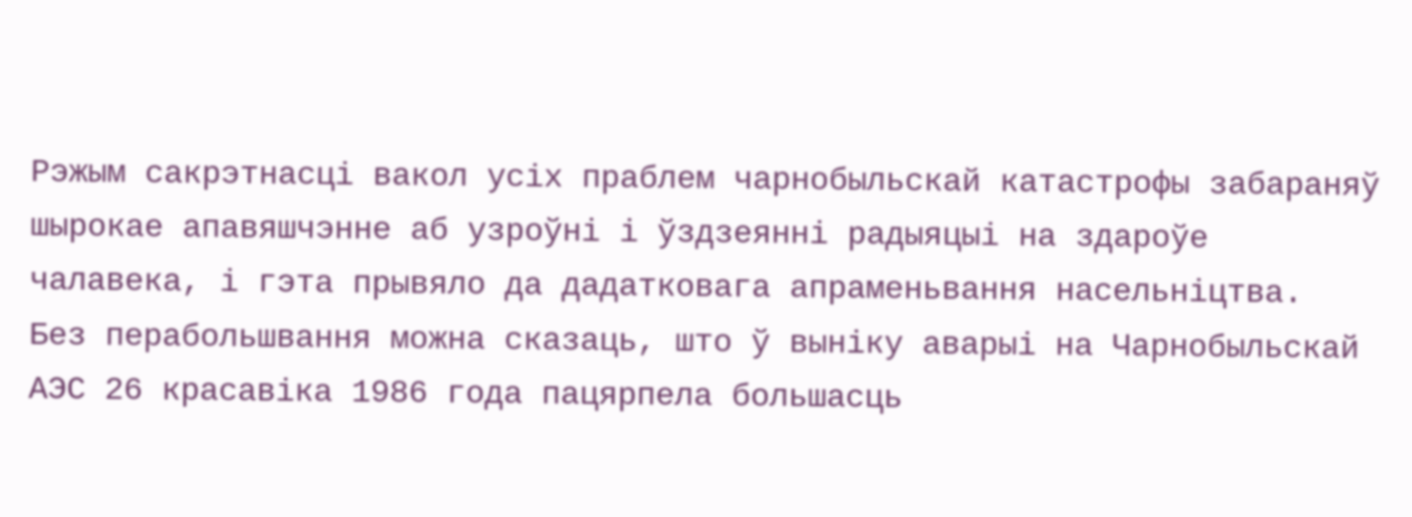Рэжым сакрэтнасці вакол усіх праблем чарнобыльскай катастрофы забараняў шырокае апавяшчэнне аб узроўні і ўздзеянні радыяцыі на здароўе чалавека, і гэта прывяло да дадатковага апраменьвання насельніцтва.
Без перабольшвання можна сказаць, што ў выніку аварыі на Чарнобыльскай АЭС 26 красавіка 1986 года пацярпела большасць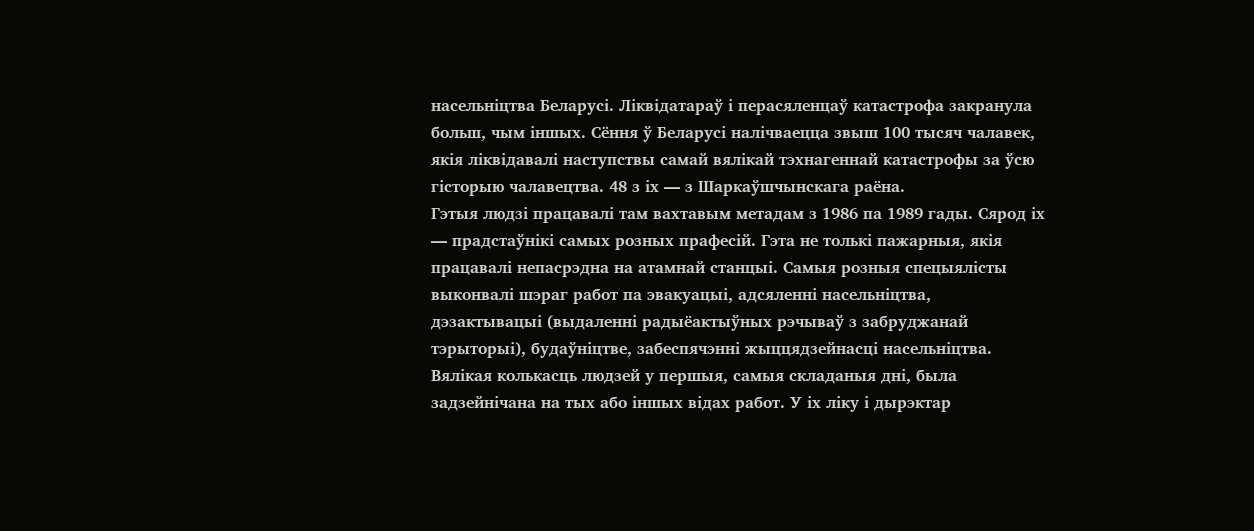насельніцтва Беларусі. Ліквідатараў і перасяленцаў катастрофа закранула больш, чым іншых. Сёння ў Беларусі налічваецца звыш 100 тысяч чалавек, якія ліквідавалі наступствы самай вялікай тэхнагеннай катастрофы за ўсю гісторыю чалавецтва. 48 з іх — з Шаркаўшчынскага раёна.
Гэтыя людзі працавалі там вахтавым метадам з 1986 па 1989 гады. Сярод іх — прадстаўнікі самых розных прафесій. Гэта не толькі пажарныя, якія працавалі непасрэдна на атамнай станцыі. Самыя розныя спецыялісты выконвалі шэраг работ па эвакуацыі, адсяленні насельніцтва, дэзактывацыі (выдаленні радыёактыўных рэчываў з забруджанай тэрыторыі), будаўніцтве, забеспячэнні жыццядзейнасці насельніцтва. Вялікая колькасць людзей у першыя, самыя складаныя дні, была задзейнічана на тых або іншых відах работ. У іх ліку і дырэктар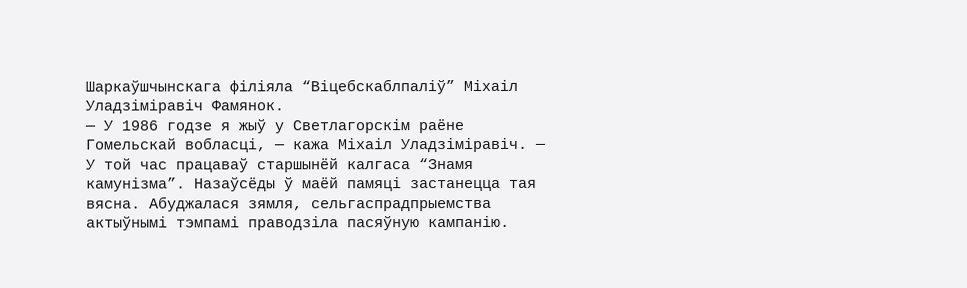Шаркаўшчынскага філіяла “Віцебскаблпаліў” Міхаіл Уладзіміравіч Фамянок.
— У 1986 годзе я жыў у Светлагорскім раёне Гомельскай вобласці, — кажа Міхаіл Уладзіміравіч. — У той час працаваў старшынёй калгаса “Знамя камунізма”. Назаўсёды ў маёй памяці застанецца тая вясна. Абуджалася зямля, сельгаспрадпрыемства актыўнымі тэмпамі праводзіла пасяўную кампанію.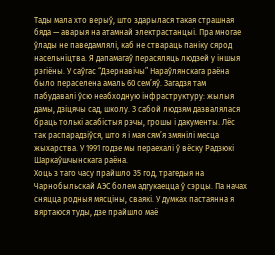Тады мала хто верыў, што здарылася такая страшная бяда — аварыя на атамнай электрастанцыі. Пра многае ўлады не паведамлялі, каб не ствараць паніку сярод насельніцтва. Я дапамагаў перасяляць людзей у іншыя рэгіёны. У саўгас “Дзернавічы” Нараўлянскага раёна было пераселена амаль 60 сем’яў. Загадзя там пабудавалі ўсю неабходную інфраструктуру: жылыя дамы, дзіцячы сад, школу. З сабой людзям дазвалялася браць толькі асабістыя рэчы, грошы і дакументы. Лёс так распарадзіўся, што я і мая сям’я змянілі месца жыхарства. У 1991 годзе мы пераехалі ў вёску Радзюкі Шаркаўшчынскага раёна.
Хоць з таго часу прайшло 35 год, трагедыя на Чарнобыльскай АЭС болем адгукаецца ў сэрцы. Па начах сняцца родныя мясціны, сваякі. У думках пастаянна я вяртаюся туды, дзе прайшло маё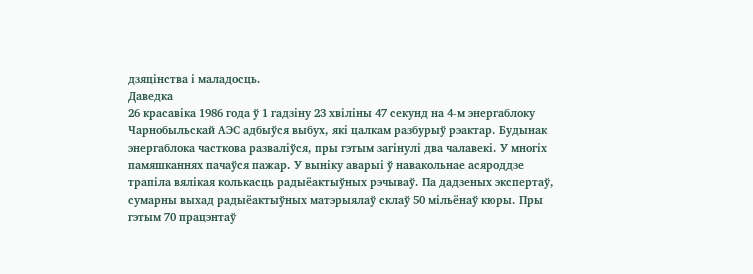дзяцінства і маладосць.
Даведка
26 красавіка 1986 года ў 1 гадзіну 23 хвіліны 47 секунд на 4-м энергаблоку Чарнобыльскай АЭС адбыўся выбух, які цалкам разбурыў рэактар. Будынак энергаблока часткова разваліўся, пры гэтым загінулі два чалавекі. У многіх памяшканнях пачаўся пажар. У выніку аварыі ў навакольнае асяроддзе трапіла вялікая колькасць радыёактыўных рэчываў. Па дадзеных экспертаў, сумарны выхад радыёактыўных матэрыялаў склаў 50 мільёнаў кюры. Пры гэтым 70 працэнтаў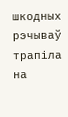шкодных рэчываў трапіла на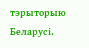тэрыторыю Беларусі.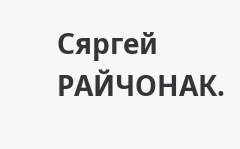Сяргей РАЙЧОНАК.